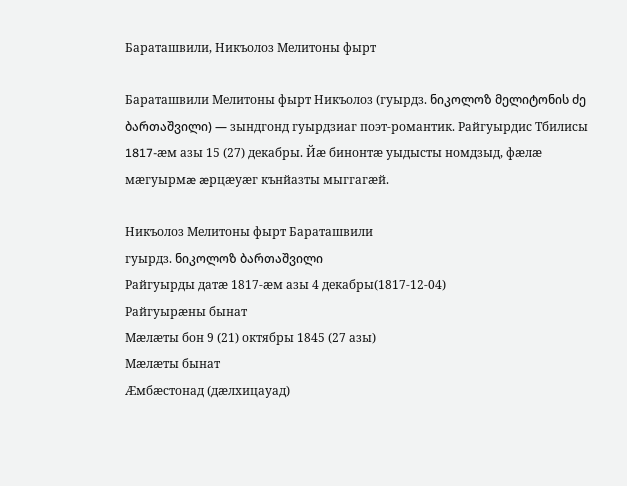Бараташвили, Никъолоз Мелитоны фырт

Бараташвили Мелитоны фырт Никъолоз (гуырдз. ნიკოლოზ მელიტონის ძე ბართაშვილი) — зындгонд гуырдзиаг поэт-романтик. Райгуырдис Тбилисы 1817-æм азы 15 (27) декабры. Йæ бинонтæ уыдысты номдзыд, фæлæ мæгуырмæ æрцæуæг кънйазты мыггагæй.

Никъолоз Мелитоны фырт Бараташвили
гуырдз. ნიკოლოზ ბართაშვილი
Райгуырды датæ 1817-æм азы 4 декабры(1817-12-04)
Райгуырæны бынат
Мæлæты бон 9 (21) октябры 1845 (27 азы)
Мæлæты бынат
Æмбæстонад (дæлхицауад)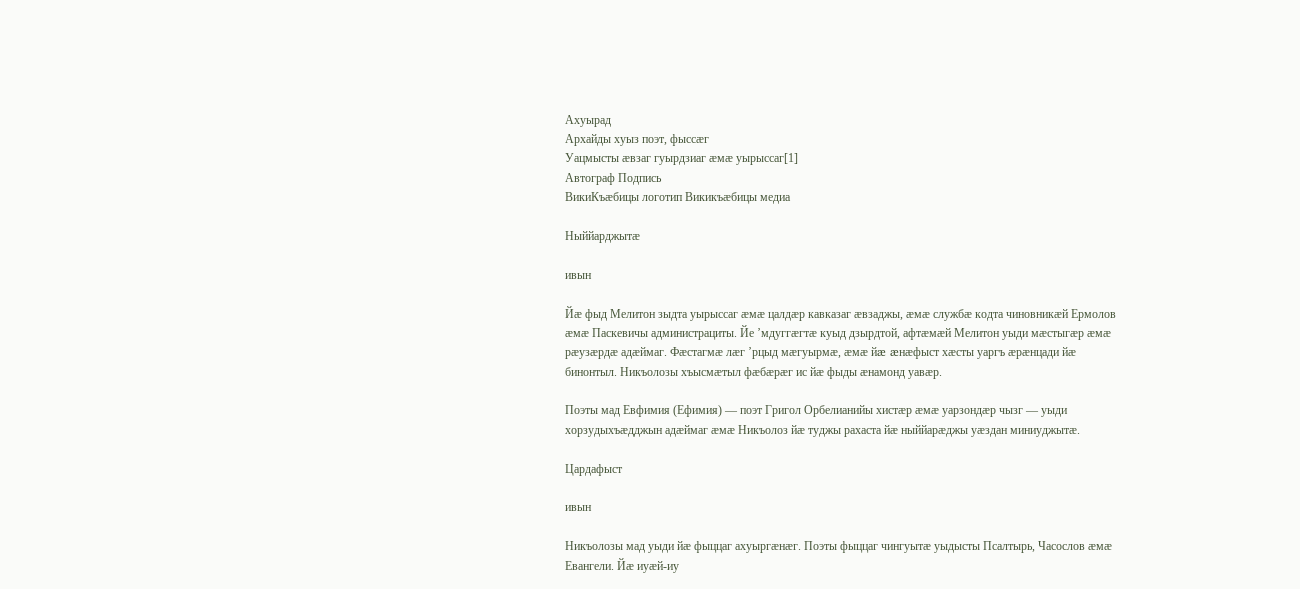Ахуырад
Архайды хуыз поэт, фыссæг
Уацмысты æвзаг гуырдзиаг æмæ уырыссаг[1]
Автограф Подпись
ВикиКъæбицы логотип Викикъæбицы медиа

Ныййарджытæ

ивын

Йæ фыд Мелитон зыдта уырыссаг æмæ цалдæр кавказаг æвзаджы, æмæ службæ кодта чиновникæй Ермолов æмæ Паскевичы администрациты. Йе ’мдуггæгтæ куыд дзырдтой, афтæмæй Мелитон уыди мæстыгæр æмæ рæузæрдæ адæймаг. Фæстагмæ лæг ’рцыд мæгуырмæ, æмæ йæ æнæфыст хæсты уаргъ æрæнцади йæ бинонтыл. Никъолозы хъысмæтыл фæбæрæг ис йæ фыды æнамонд уавæр.

Поэты мад Евфимия (Ефимия) — поэт Григол Орбелианийы хистæр æмæ уарзондæр чызг — уыди хорзудыхъæдджын адæймаг æмæ Никъолоз йæ туджы рахаста йæ ныййарæджы уæздан миниуджытæ.

Цардафыст

ивын

Никъолозы мад уыди йæ фыццаг ахуыргæнæг. Поэты фыццаг чингуытæ уыдысты Псалтырь, Часослов æмæ Евангели. Йæ иуæй-иу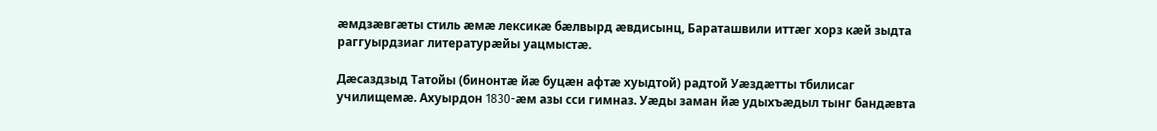æмдзæвгæты стиль æмæ лексикæ бæлвырд æвдисынц, Бараташвили иттæг хорз кæй зыдта раггуырдзиаг литературæйы уацмыстæ.

Дæсаздзыд Татойы (бинонтæ йæ буцæн афтæ хуыдтой) радтой Уæздæтты тбилисаг училищемæ. Ахуырдон 1830-æм азы сси гимназ. Уæды заман йæ удыхъæдыл тынг бандæвта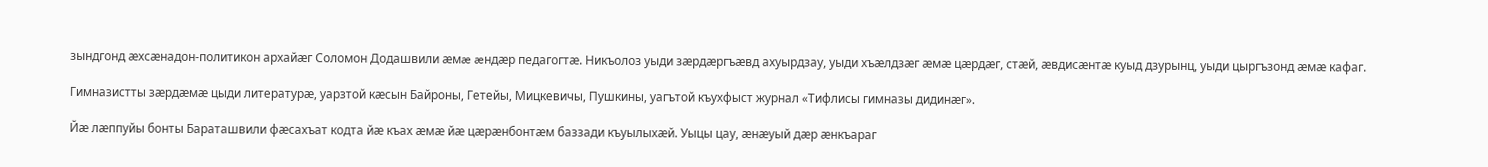зындгонд æхсæнадон-политикон архайæг Соломон Додашвили æмæ æндæр педагогтæ. Никъолоз уыди зæрдæргъæвд ахуырдзау, уыди хъæлдзæг æмæ цæрдæг, стæй, æвдисæнтæ куыд дзурынц, уыди цыргъзонд æмæ кафаг.

Гимназистты зæрдæмæ цыди литературæ, уарзтой кæсын Байроны, Гетейы, Мицкевичы, Пушкины, уагътой къухфыст журнал «Тифлисы гимназы дидинæг».

Йæ лæппуйы бонты Бараташвили фæсахъат кодта йæ къах æмæ йæ цæрæнбонтæм баззади къуылыхæй. Уыцы цау, æнæуый дæр æнкъараг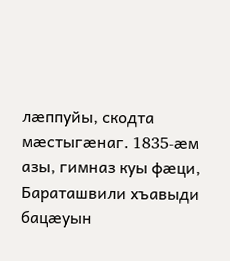лæппуйы, скодта мæстыгæнаг. 1835-æм азы, гимназ куы фæци, Бараташвили хъавыди бацæуын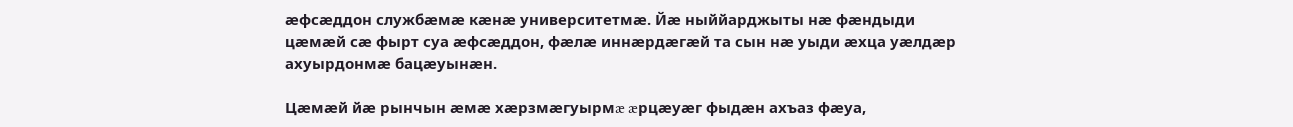æфсæддон службæмæ кæнæ университетмæ. Йæ ныййарджыты нæ фæндыди цæмæй сæ фырт суа æфсæддон, фæлæ иннæрдæгæй та сын нæ уыди æхца уæлдæр ахуырдонмæ бацæуынæн.

Цæмæй йæ рынчын æмæ хæрзмæгуырмæ æрцæуæг фыдæн ахъаз фæуа,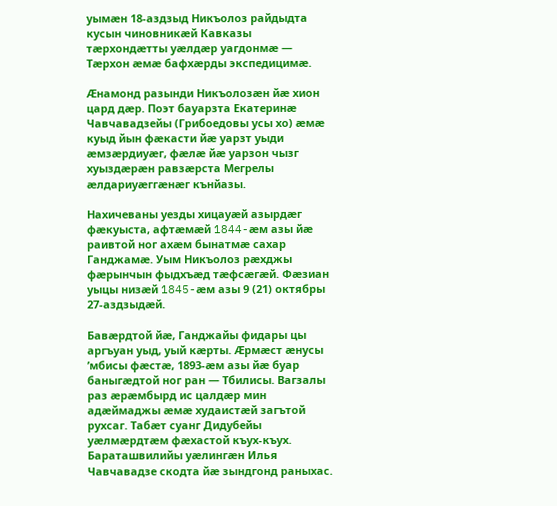уымæн 18-аздзыд Никъолоз райдыдта кусын чиновникæй Кавказы тæрхондæтты уæлдæр уагдонмæ — Тæрхон æмæ бафхæрды экспедицимæ.

Æнамонд разынди Никъолозæн йæ хион цард дæр. Поэт бауарзта Екатеринæ Чавчавадзейы (Грибоедовы усы хо) æмæ куыд йын фæкасти йæ уарзт уыди æмзæрдиуæг, фæлæ йæ уарзон чызг хуыздæрæн равзæрста Мегрелы æлдариуæггæнæг кънйазы.

Нахичеваны уезды хицауæй азырдæг фæкуыста, афтæмæй 1844-æм азы йæ раивтой ног ахæм бынатмæ сахар Ганджамæ. Уым Никъолоз рæхджы фæрынчын фыдхъæд тæфсæгæй. Фæзиан уыцы низæй 1845-æм азы 9 (21) октябры 27-аздзыдæй.

Бавæрдтой йæ, Ганджайы фидары цы аргъуан уыд, уый кæрты. Æрмæст æнусы ’мбисы фæстæ, 1893-æм азы йæ буар баныгæдтой ног ран — Тбилисы. Вагзалы раз æрæмбырд ис цалдæр мин адæймаджы æмæ худаистæй загътой рухсаг. Табæт суанг Дидубейы уæлмæрдтæм фæхастой къух-къух. Бараташвилийы уæлингæн Илья Чавчавадзе скодта йæ зындгонд раныхас.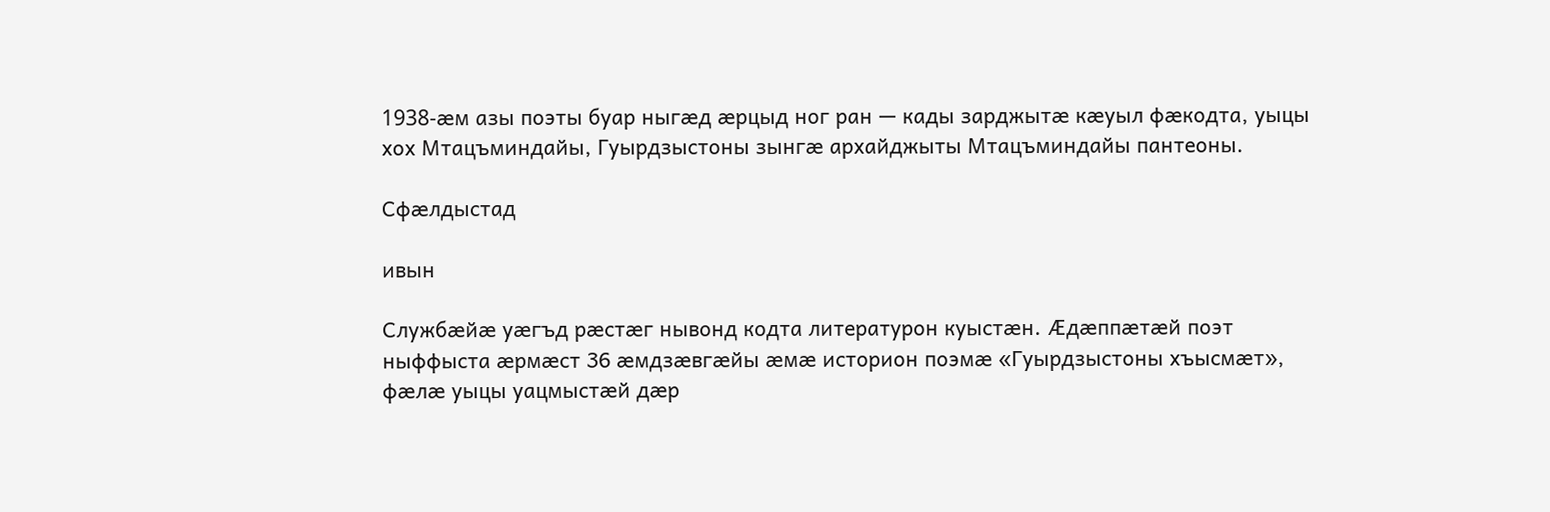1938-æм азы поэты буар ныгæд æрцыд ног ран — кады зарджытæ кæуыл фæкодта, уыцы хох Мтацъминдайы, Гуырдзыстоны зынгæ архайджыты Мтацъминдайы пантеоны.

Сфæлдыстад

ивын

Службæйæ уæгъд рæстæг нывонд кодта литературон куыстæн. Æдæппæтæй поэт ныффыста æрмæст 36 æмдзæвгæйы æмæ историон поэмæ «Гуырдзыстоны хъысмæт», фæлæ уыцы уацмыстæй дæр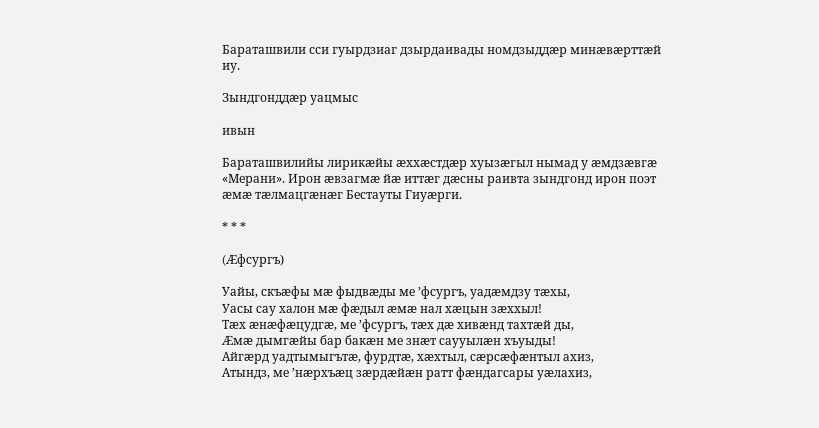Бараташвили сси гуырдзиаг дзырдаивады номдзыддæр минæвæрттæй иу.

Зындгонддæр уацмыс

ивын

Бараташвилийы лирикæйы æххæстдæр хуызæгыл нымад у æмдзæвгæ «Мерани». Ирон æвзагмæ йæ иттæг дæсны раивта зындгонд ирон поэт æмæ тæлмацгæнæг Бестауты Гиуæрги.

* * *

(Æфсургъ)

Уайы, скъæфы мæ фыдвæды ме ’фсургъ, уадæмдзу тæхы,
Уасы сау халон мæ фæдыл æмæ нал хæцын зæххыл!
Тæх æнæфæцудгæ, ме ’фсургъ, тæх дæ хивæнд тахтæй ды,
Æмæ дымгæйы бар бакæн ме знæт саууылæн хъуыды!
Айгæрд уадтымыгътæ, фурдтæ, хæхтыл, сæрсæфæнтыл ахиз,
Атындз, ме ’нæрхъæц зæрдæйæн ратт фæндагсары уæлахиз,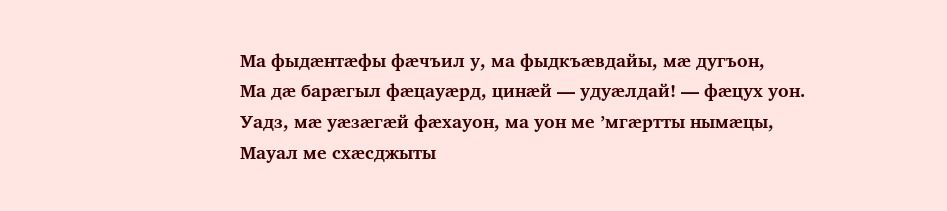Ма фыдæнтæфы фæчъил у, ма фыдкъæвдайы, мæ дугъон,
Ма дæ барæгыл фæцауæрд, цинæй — удуæлдай! — фæцух уон.
Уадз, мæ уæзæгæй фæхауон, ма уон ме ’мгæртты нымæцы,
Мауал ме схæсджыты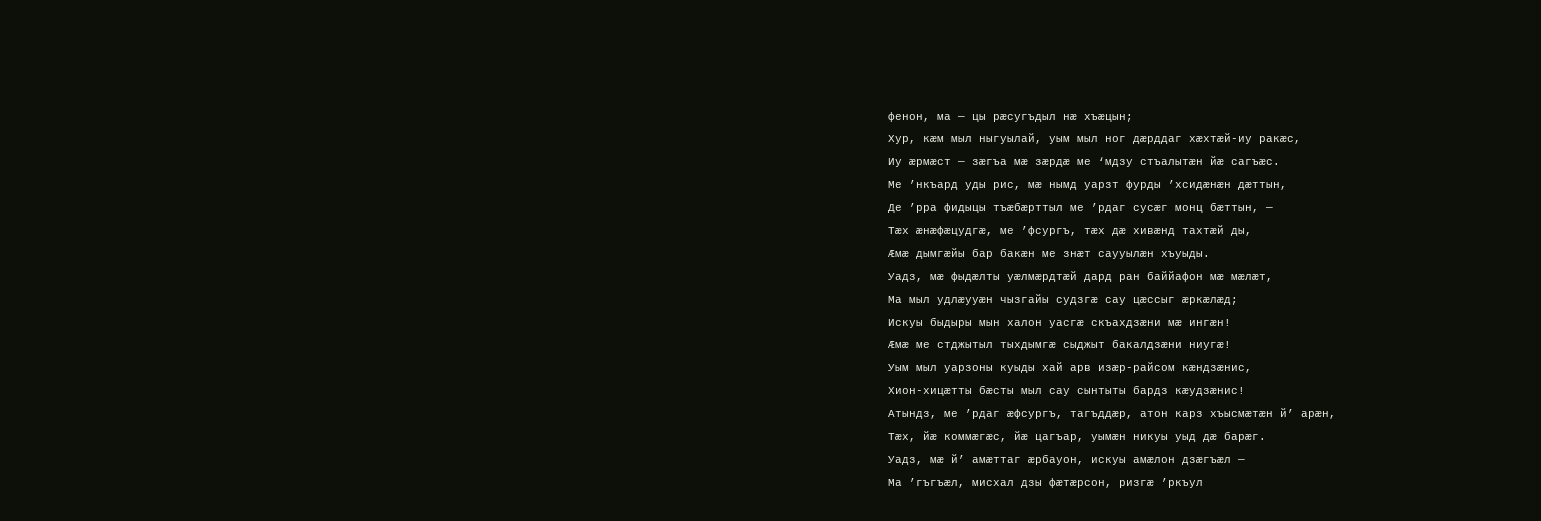фенон, ма — цы рæсугъдыл нæ хъæцын;
Хур, кæм мыл ныгуылай, уым мыл ног дæрддаг хæхтæй-иу ракæс,
Иу æрмæст — зæгъа мæ зæрдæ ме ‘мдзу стъалытæн йæ сагъæс.
Ме ’нкъард уды рис, мæ нымд уарзт фурды ’хсидæнæн дæттын,
Де ’рра фидыцы тъæбæрттыл ме ’рдаг сусæг монц бæттын, —
Тæх æнæфæцудгæ, ме ’фсургъ, тæх дæ хивæнд тахтæй ды,
Æмæ дымгæйы бар бакæн ме знæт саууылæн хъуыды.
Уадз, мæ фыдæлты уæлмæрдтæй дард ран баййафон мæ мæлæт,
Ма мыл удлæууæн чызгайы судзгæ сау цæссыг æркæлæд;
Искуы быдыры мын халон уасгæ скъахдзæни мæ ингæн!
Æмæ ме стджытыл тыхдымгæ сыджыт бакалдзæни ниугæ!
Уым мыл уарзоны куыды хай арв изæр-райсом кæндзæнис,
Хион-хицæтты бæсты мыл сау сынтыты бардз кæудзæнис!
Атындз, ме ’рдаг æфсургъ, тагъддæр, атон карз хъысмæтæн й’ арæн,
Тæх, йæ коммæгæс, йæ цагъар, уымæн никуы уыд дæ барæг.
Уадз, мæ й’ амæттаг æрбауон, искуы амæлон дзæгъæл —
Ма ’гъгъæл, мисхал дзы фæтæрсон, ризгæ ’ркъул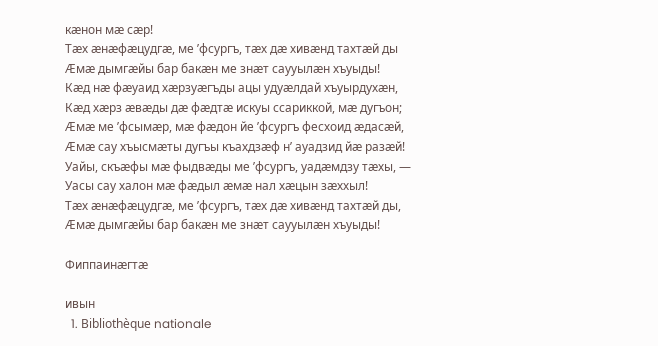кæнон мæ сæр!
Тæх æнæфæцудгæ, ме ’фсургъ, тæх дæ хивæнд тахтæй ды
Æмæ дымгæйы бар бакæн ме знæт саууылæн хъуыды!
Кæд нæ фæуаид хæрзуæгъды ацы удуæлдай хъуырдухæн,
Кæд хæрз æвæды дæ фæдтæ искуы ссариккой, мæ дугъон;
Æмæ ме ’фсымæр, мæ фæдон йе ’фсургъ фесхоид æдасæй,
Æмæ сау хъысмæты дугъы къахдзæф н’ ауадзид йæ разæй!
Уайы, скъæфы мæ фыдвæды ме ’фсургъ, уадæмдзу тæхы, —
Уасы сау халон мæ фæдыл æмæ нал хæцын зæххыл!
Тæх æнæфæцудгæ, ме ’фсургъ, тæх дæ хивæнд тахтæй ды,
Æмæ дымгæйы бар бакæн ме знæт саууылæн хъуыды!

Фиппаинæгтæ

ивын
  1. Bibliothèque nationale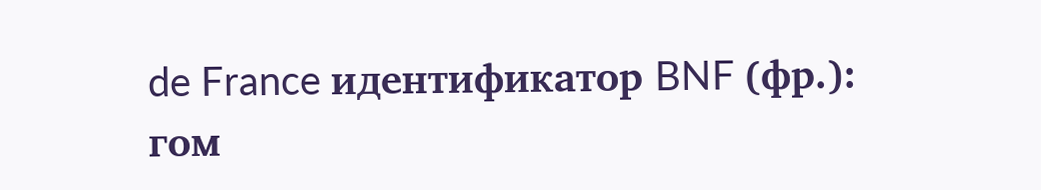de France идентификатор BNF (фр.): гом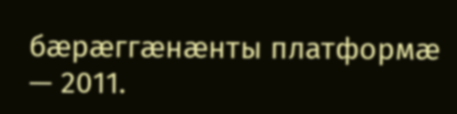бæрæггæнæнты платформæ — 2011.